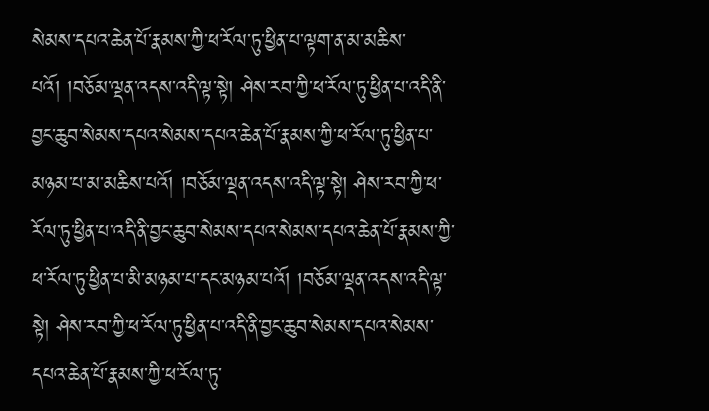སེམས་དཔའ་ཆེན་པོ་རྣམས་ཀྱི་ཕ་རོལ་ཏུ་ཕྱིན་པ་ལྟག་ན་མ་མཆིས་པའོ། །བཅོམ་ལྡན་འདས་འདི་ལྟ་སྟེ། ཤེས་རབ་ཀྱི་ཕ་རོལ་ཏུ་ཕྱིན་པ་འདི་ནི་བྱང་ཆུབ་སེམས་དཔའ་སེམས་དཔའ་ཆེན་པོ་རྣམས་ཀྱི་ཕ་རོལ་ཏུ་ཕྱིན་པ་མཉམ་པ་མ་མཆིས་པའོ། །བཅོམ་ལྡན་འདས་འདི་ལྟ་སྟེ། ཤེས་རབ་ཀྱི་ཕ་རོལ་ཏུ་ཕྱིན་པ་འདི་ནི་བྱང་ཆུབ་སེམས་དཔའ་སེམས་དཔའ་ཆེན་པོ་རྣམས་ཀྱི་ཕ་རོལ་ཏུ་ཕྱིན་པ་མི་མཉམ་པ་དང་མཉམ་པའོ། །བཅོམ་ལྡན་འདས་འདི་ལྟ་སྟེ། ཤེས་རབ་ཀྱི་ཕ་རོལ་ཏུ་ཕྱིན་པ་འདི་ནི་བྱང་ཆུབ་སེམས་དཔའ་སེམས་དཔའ་ཆེན་པོ་རྣམས་ཀྱི་ཕ་རོལ་ཏུ་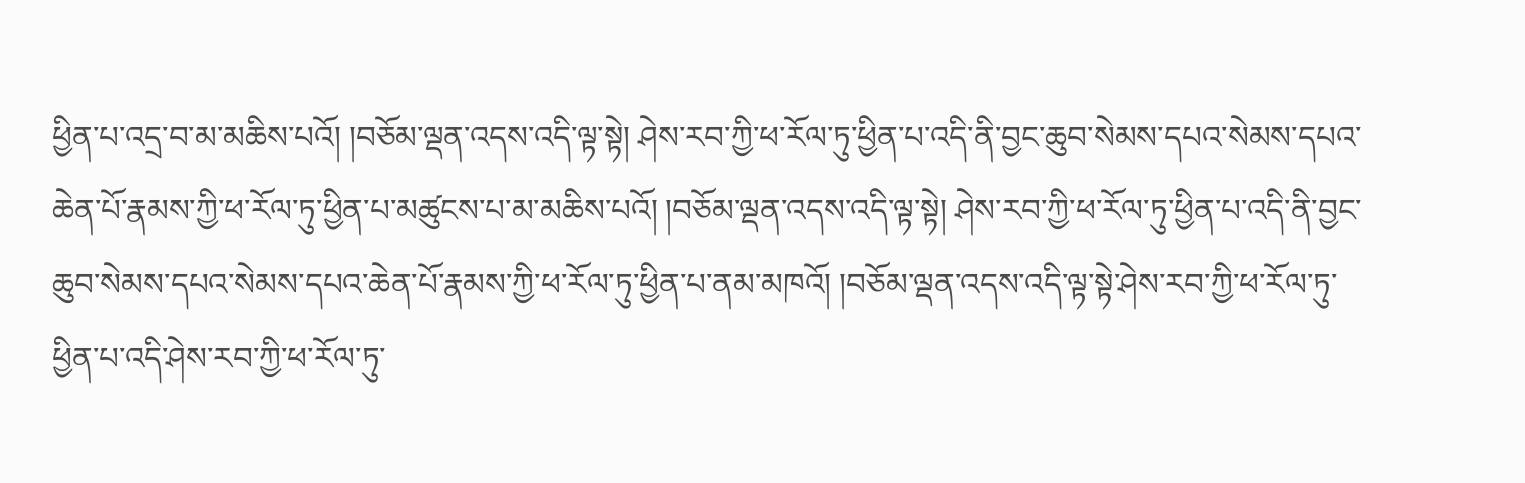ཕྱིན་པ་འདྲ་བ་མ་མཆིས་པའོ། །བཅོམ་ལྡན་འདས་འདི་ལྟ་སྟེ། ཤེས་རབ་ཀྱི་ཕ་རོལ་ཏུ་ཕྱིན་པ་འདི་ནི་བྱང་ཆུབ་སེམས་དཔའ་སེམས་དཔའ་ཆེན་པོ་རྣམས་ཀྱི་ཕ་རོལ་ཏུ་ཕྱིན་པ་མཚུངས་པ་མ་མཆིས་པའོ། །བཅོམ་ལྡན་འདས་འདི་ལྟ་སྟེ། ཤེས་རབ་ཀྱི་ཕ་རོལ་ཏུ་ཕྱིན་པ་འདི་ནི་བྱང་ཆུབ་སེམས་དཔའ་སེམས་དཔའ་ཆེན་པོ་རྣམས་ཀྱི་ཕ་རོལ་ཏུ་ཕྱིན་པ་ནམ་མཁའོ། །བཅོམ་ལྡན་འདས་འདི་ལྟ་སྟེ་ཤེས་རབ་ཀྱི་ཕ་རོལ་ཏུ་ཕྱིན་པ་འདི་ཤེས་རབ་ཀྱི་ཕ་རོལ་ཏུ་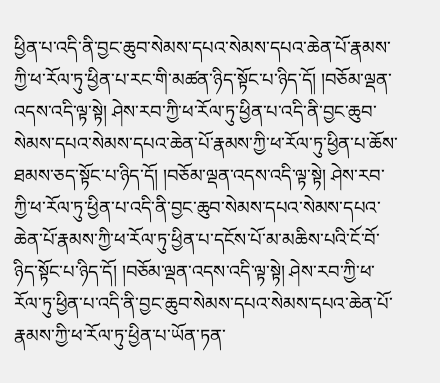ཕྱིན་པ་འདི་ནི་བྱང་ཆུབ་སེམས་དཔའ་སེམས་དཔའ་ཆེན་པོ་རྣམས་ཀྱི་ཕ་རོལ་ཏུ་ཕྱིན་པ་རང་གི་མཚན་ཉིད་སྟོང་པ་ཉིད་དོ། །བཅོམ་ལྡན་འདས་འདི་ལྟ་སྟེ། ཤེས་རབ་ཀྱི་ཕ་རོལ་ཏུ་ཕྱིན་པ་འདི་ནི་བྱང་ཆུབ་སེམས་དཔའ་སེམས་དཔའ་ཆེན་པོ་རྣམས་ཀྱི་ཕ་རོལ་ཏུ་ཕྱིན་པ་ཆོས་ཐམས་ཅད་སྟོང་པ་ཉིད་དོ། །བཅོམ་ལྡན་འདས་འདི་ལྟ་སྟེ། ཤེས་རབ་ཀྱི་ཕ་རོལ་ཏུ་ཕྱིན་པ་འདི་ནི་བྱང་ཆུབ་སེམས་དཔའ་སེམས་དཔའ་ཆེན་པོ་རྣམས་ཀྱི་ཕ་རོལ་ཏུ་ཕྱིན་པ་དངོས་པོ་མ་མཆིས་པའི་ངོ་བོ་ཉིད་སྟོང་པ་ཉིད་དོ། །བཅོམ་ལྡན་འདས་འདི་ལྟ་སྟེ། ཤེས་རབ་ཀྱི་ཕ་རོལ་ཏུ་ཕྱིན་པ་འདི་ནི་བྱང་ཆུབ་སེམས་དཔའ་སེམས་དཔའ་ཆེན་པོ་རྣམས་ཀྱི་ཕ་རོལ་ཏུ་ཕྱིན་པ་ཡོན་ཏན་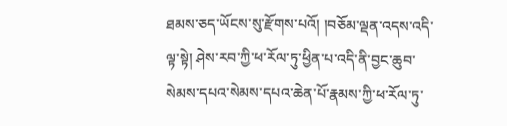ཐམས་ཅད་ཡོངས་སུ་རྫོགས་པའོ། །བཅོམ་ལྡན་འདས་འདི་ལྟ་སྟེ། ཤེས་རབ་ཀྱི་ཕ་རོལ་ཏུ་ཕྱིན་པ་འདི་ནི་བྱང་ཆུབ་སེམས་དཔའ་སེམས་དཔའ་ཆེན་པོ་རྣམས་ཀྱི་ཕ་རོལ་ཏུ་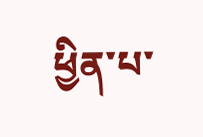ཕྱིན་པ་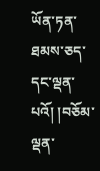ཡོན་ཏན་ཐམས་ཅད་དང་ལྡན་པའོ། །བཅོམ་ལྡན་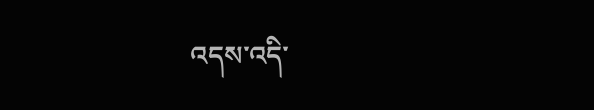འདས་འདི་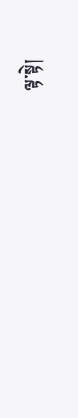ལྟ་སྟེ།